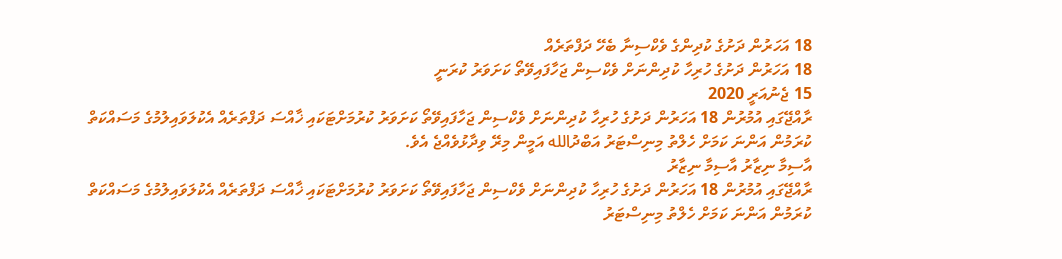18 އަހަރުން ދަށުގެ ކުދިންގެ ވެކްސިނާ ބެހޭ ދަފްތަރެއް
18 އަހަރުން ދަށުގެ ހުރިހާ ކުދިންނަށް ވެކްސިން ޖަހާފައިވޭތޯ ކަށަވަރު ކުރަނީ
15 ޖެނުއަރީ 2020
ރާއްޖޭގައި އުމުރުން 18 އަހަރުން ދަށުގެ ހުރިހާ ކުދިންނަށް ވެކްސިން ޖަހާފައިވޭތޯ ކަށަވަރު ކުރުމަށްޓަކައި ޚާއްސަ ދަފްތަރެއް އެކުލަވައިލުމުގެ މަސައްކަތް ކުރަމުން އަންނަ ކަމަށް ހެލްތު މިނިސްޓަރު އަބްދުالله އަމީން މިރޭ ވިދާޅުވެއްޖެ އެވެ.
އާސިމާ ނިޒާރު އާސިމާ ނިޒާރު
ރާއްޖޭގައި އުމުރުން 18 އަހަރުން ދަށުގެ ހުރިހާ ކުދިންނަށް ވެކްސިން ޖަހާފައިވޭތޯ ކަށަވަރު ކުރުމަށްޓަކައި ޚާއްސަ ދަފްތަރެއް އެކުލަވައިލުމުގެ މަސައްކަތް ކުރަމުން އަންނަ ކަމަށް ހެލްތު މިނިސްޓަރު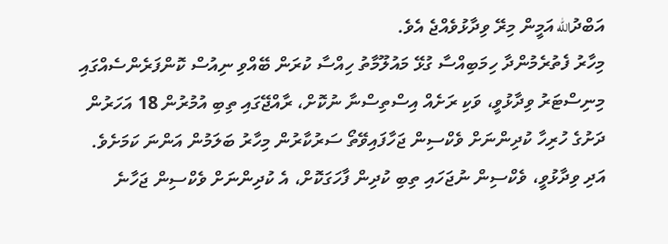އަބްދުالله އަމީން މިރޭ ވިދާޅުވެއްޖެ އެވެ.
މިހާރު ފެތުރެމުންދާ ހިމަބިއްސާ ގުޅޭ މައުލޫމާތު ހިއްސާ ކުރަން ބޭއްވި ނިއުސް ކޮންފަރެންސެއްގައި މިނިސްޓަރު ވިދާޅުވީ، ވަކި ރަށެއް އިސްތިސްނާ ނުކޮށް، ރާއްޖޭގައި ތިބި އުމުރުން 18 އަހަރުން ދަށުގެ ހުރިހާ ކުދިންނަށް ވެކްސިން ޖަހާފައިވޭތޯ ސަރުކާރުން މިހާރު ބަލަމުން އަންނަ ކަމަށެވެ. އަދި ވިދާޅުވީ، ވެކްސިން ނުޖަހައި ތިބި ކުދިން ފާހަގަކޮށް، އެ ކުދިންނަށް ވެކްސިން ޖަހާނެ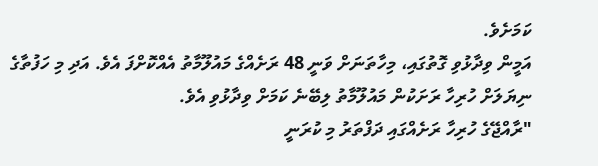ކަމަށެވެ.
އަމީން ވިދާޅުވި ގޮތުގައި، މިހާތަނަށް ވަނީ 48 ރަށެއްގެ މައުލޫމާތު އެއްކޮށްފަ އެވެ. އަދި މި ހަފުތާގެ ނިޔަލަށް ހުރިހާ ރަށަކުން މައުލޫމާތު ލިބޭނެ ކަމަށް ވިދާޅުވި އެވެ.
"ރާއްޖޭގެ ހުރިހާ ރަށެއްގައި ދަފްތަރު މި ކުރަނީ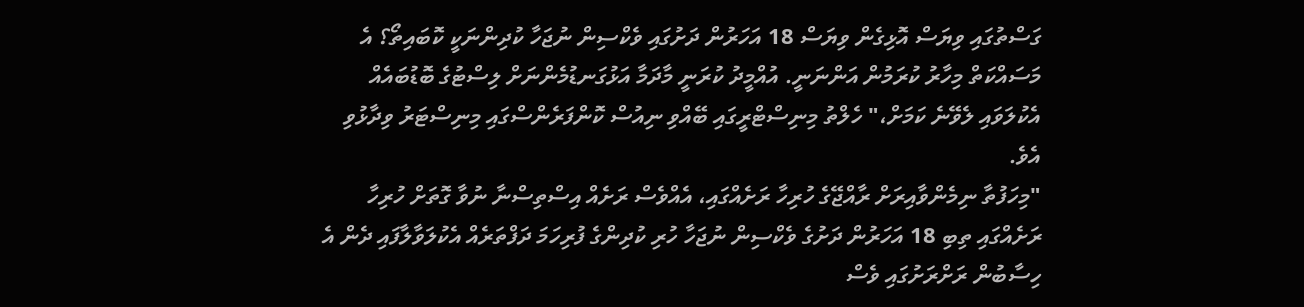ގަސްތުގައި ވިޔަސް އޮޅިގެން ވިޔަސް 18 އަހަރުން ދަށުގައި ވެކްސިން ނުޖަހާ ކުދިންނަކީ ކޮބައިތޯ؟ އެ މަސައްކަތް މިހާރު ކުރަމުން އަންނަނީ. އުއްމީދު ކުރަނީ މާދަމާ އަޅުގަނޑުމެންނަށް ލިސްޓުގެ ބޮޑުބައެއް އެކުލަވައި ލެވޭނެ ކަމަށް،" ހެލްތު މިނިސްޓްރީގައި ބޭއްވި ނިއުސް ކޮންފަރެންސްގައި މިނިސްޓަރު ވިދާޅުވި އެވެ.
"މިހަފުތާ ނިމެންވާއިރަށް ރާއްޖޭގެ ހުރިހާ ރަށެއްގައި، އެއްވެސް ރަށެއް އިސްތިސްނާ ނުވާ ގޮތަށް ހުރިހާ ރަށެއްގައި ތިބި 18 އަހަރުން ދަށުގެ ވެކްސިން ނުޖަހާ ހުރި ކުދިންގެ ފުރިހަމަ ދަފްތަރެއް އެކުލަވާލާފައި ދެން އެ ހިސާބުން ރަށްރަށުގައި ވެސް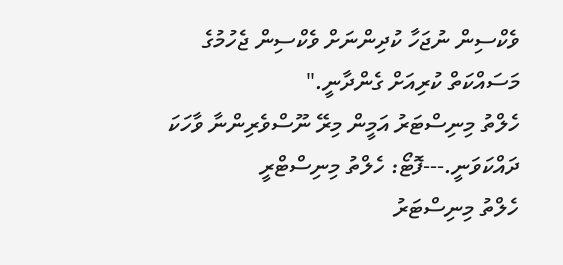ވެކްސިން ނުޖަހާ ކުދިންނަށް ވެކްސިން ޖެހުމުގެ މަސައްކަތް ކުރިއަށް ގެންދާނީ."
ހެލްތު މިނިސްޓަރު އަމީން މިރޭ ނޫސްވެރިންނާ ވާހަކަ ދައްކަވަނީ.---ފޮޓޯ: ހެލްތު މިނިސްޓްރީ
ހެލްތު މިނިސްޓަރު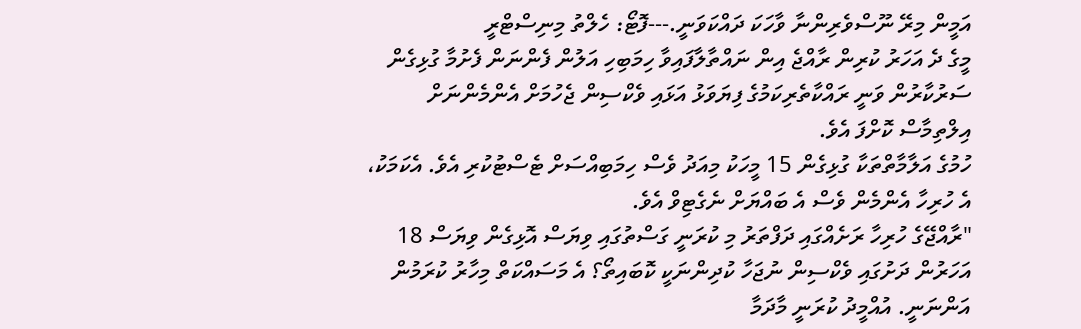އަމީން މިރޭ ނޫސްވެރިންނާ ވާހަކަ ދައްކަވަނީ.---ފޮޓޯ: ހެލްތު މިނިސްޓްރީ
މީގެ ދެ އަހަރު ކުރިން ރާއްޖެ އިން ނައްތާލާފައިވާ ހިމަބިހި އަލުން ފެންނަން ފެށުމާ ގުޅިގެން ސަރުކާރުން ވަނީ ރައްކާތެރިކަމުގެ ފިޔަވަޅު އަޅައި ވެކްސިން ޖެހުމަށް އެންމެންނަށް އިލްތިމާސް ކޮށްފަ އެވެ.
ހުމުގެ އަލާމާތްތަކާ ގުޅިގެން 15 މީހަކު މިއަދު ވެސް ހިމަބިއްސަށް ޓެސްޓުކުރި އެވެ. އެކަމަކު، އެ ހުރިހާ އެންމެން ވެސް އެ ބައްޔަށް ނެގެޓިވް އެވެ.
"ރާއްޖޭގެ ހުރިހާ ރަށެއްގައި ދަފްތަރު މި ކުރަނީ ގަސްތުގައި ވިޔަސް އޮޅިގެން ވިޔަސް 18 އަހަރުން ދަށުގައި ވެކްސިން ނުޖަހާ ކުދިންނަކީ ކޮބައިތޯ؟ އެ މަސައްކަތް މިހާރު ކުރަމުން އަންނަނީ. އުއްމީދު ކުރަނީ މާދަމާ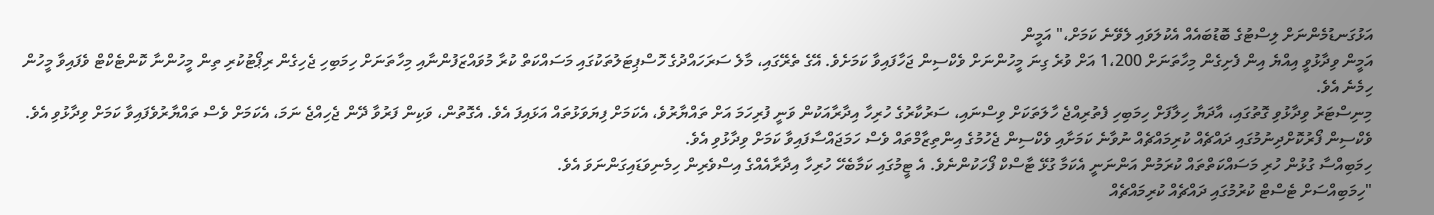އަޅުގަނޑުމެންނަށް ލިސްޓުގެ ބޮޑުބައެއް އެކުލަވައި ލެވޭނެ ކަމަށް،" އަމީން
އަމީން ވިދާޅުވީ އިއްޔެ އިން ފެށިގެން މިހާތަނަށް 1،200 އަށް ވުރެ ގިނަ މީހުންނަށް ވެކްސިން ޖަހާފައިވާ ކަމަށެވެ. އޭގެ ތެރޭގައި، މާލެ ސަރަހައްދުގެ ހޮސްޕިޓަލުތަކުގައި މަސައްކަތް ކުރާ މުވައްޒަފުންނާއި މިހާތަނަށް ހިމަބިހި ޖެހިގެން ރިޕޯޓުކުރި ތިން މީހުންނާ ކޮންޓެކްޓް ވެފައިވާ މީހުން ހިމެނެ އެވެ.
މިނިސްޓަރު ވިދާޅުވި ގޮތުގައި، އާދަޔާ ހިލާފަށް ހިމަބިހި ފެތުރިއްޖެ ހާލަތަކަށް ވިސްނައި، ސަރުކާރުގެ ހުރިހާ އިދާރާއަކުން ވަނީ ފުރިހަމަ އަށް ތައްޔާރުވެ، އެކަމަށް ފިޔަވަޅުތައް އަޅައިފަ އެވެ. އެގޮތުން، ވަކިން ފަރުވާ ދޭން ޖެހިއްޖެ ނަމަ، އެކަމަށް ވެސް ތައްޔާރުވެފައިވާ ކަމަށް ވިދާޅުވި އެވެ. ވެކްސިން ފޯރުކޮށްދިނުމުގައި ދައްޗެއް ކުރިމައްޗެއް ނުވާނެ ކަމަށާއި ވެކްސިން ޖެހުމުގެ އިންތިޒާމްތައް ވެސް ހަމަޖައްސާފައިވާ ކަމަށް ވިދާޅުވި އެވެ.
ހިމަބިއްސާ ގުޅުން ހުރި މަސައްކަތްތައް ކުރަމުން އަންނަނީ އެކަމާ ގުޅޭ ޓާސްކް ފޯހަކުންނެވެ. އެ ޓީމުގައި ކަމާބެހޭ ހުރިހާ އިދާރާއެއްގެ އިސްވެރިން ހިމެނިވަޑައިގަންނަވަ އެވެ.
"ހިމަބިއްސަށް ޓެސްޓް ކުރުމުގައި ދައްޗެއް ކުރިމައްޗެއް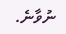ނުވާނެ.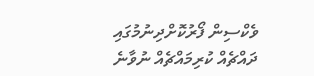ވެކްސިން ފޯރުކޮށްދިނުމުގައި ދައްޗެއް ކުރިމައްޗެއް ނުވާނެ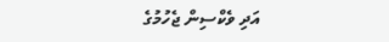އަދި ވެކްސިން ޖެހުމުގެ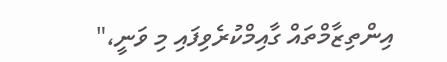އިންތިޒާމްތައް ގާއިމްކުރެވިފައި މި ވަނީ،"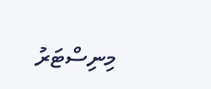މިނިސްޓަރު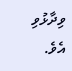ވިދާޅުވި އެވެ.